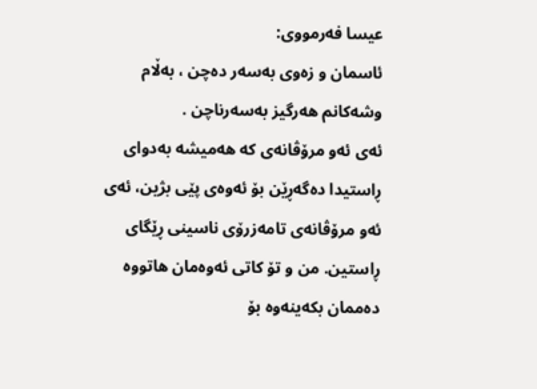عیسا فەرمووی:
ئاسمان و زەوی بەسەر دەچن ، بەڵام وشەکانم ھەرگیز بەسەرناچن .
ئەی ئەو مرۆڤانەی کە هەمیشە بەدوای ڕاستیدا دەگەڕێن بۆ ئەوەی پێی بژین، ئەی ئەو مرۆڤانەی تامەزرۆی ناسینی ڕێگای ڕاستین. من و تۆ کاتی ئەوەمان هاتووە دەممان بکەینەوە بۆ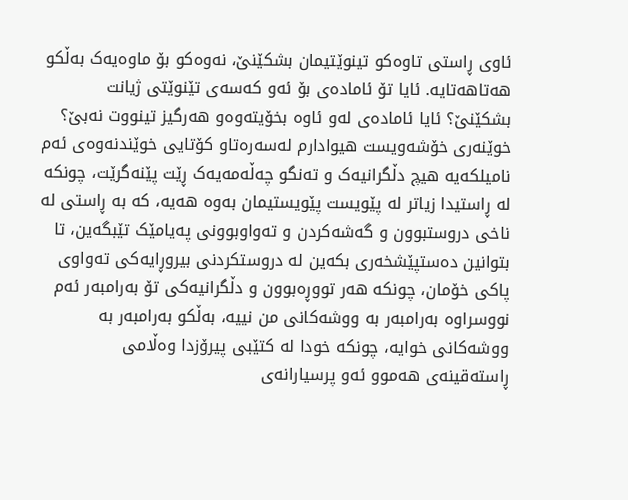ئاوی ڕاستی تاوەکو تینوێتیمان بشکێنێ، نەوەکو بۆ ماوەیەک بەڵکو هەتاهەتایە. ئایا تۆ ئامادەی بۆ ئەو کەسەی تێنوێتی ژیانت بشکێنێ؟ ئایا ئامادەی لەو ئاوە بخۆیتەوەو هەرگیز تینووت نەبێ؟
خوێنەری خۆشەویست هیوادارم لەسەرەتاو کۆتایی خوێندنەوەی ئەم نامیلکەیە هیچ دڵگرانیەک و تەنگو چەڵەمەیەک ڕێت پێنەگرێت، چونکە لە ڕاستیدا زیاتر لە پێویست پێویستیمان بەوە هەیە، کە بە ڕاستی لە ناخی دروستبوون و گەشەکردن و تەواوبوونی پەیامێک تێبگەین، تا بتوانین دەستپێشخەری بکەین لە دروستکردنی بیروڕایەکی تەواوی پاکی خۆمان، چونکە هەر تووڕەبوون و دڵگرانیەکی تۆ بەرامبەر ئەم نووسراوە بەرامبەر بە ووشەکانی من نییە، بەڵکو بەرامبەر بە ووشەکانی خوایە، چونکە خودا لە کتێبی پیرۆزدا وەڵامی ڕاستەقینەی هەموو ئەو پرسیارانەی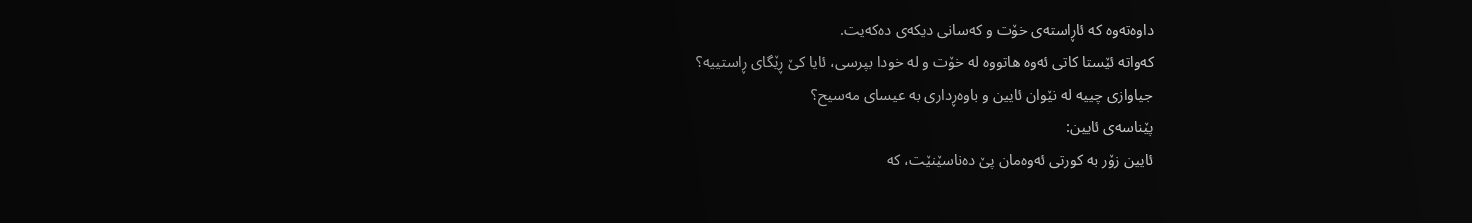داوەتەوە کە ئاڕاستەی خۆت و کەسانی دیکەی دەکەیت.
کەواتە ئێستا کاتی ئەوە هاتووە لە خۆت و لە خودا بپرسی، ئایا کێ ڕێگای ڕاستییە؟
جیاوازی چییە لە نێوان ئایین و باوەڕداری بە عیسای مەسیح؟
پێناسەی ئایین:
ئایین زۆر بە کورتی ئەوەمان پێ دەناسێنێت، کە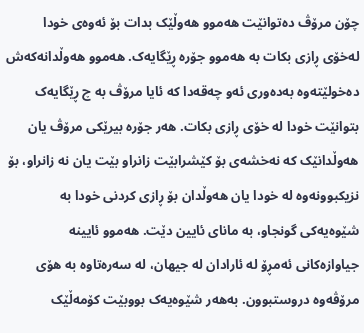چۆن مرۆڤ دەتوانێت هەموو هەوڵێک بدات بۆ ئەوەی خودا لەخۆی ڕازی بکات بە هەموو جۆرە ڕێگایەک. هەموو هەوڵدانەکەش دەخولێتەوە بەدەوری ئەو چەقەدا کە ئایا مرۆڤ بە چ ڕێگایەک بتوانێت خودا لە خۆی ڕازی بکات. هەر جۆرە بیرێکی مرۆڤ یان هەوڵدانێک کە نەخشەی بۆ کێشرابێت زانراو بێت یان نە زانراو، بۆ نزیکبوونەوە لە خودا یان هەوڵدان بۆ ڕازی کردنی خودا بە شێوەیەکی گونجاو، بە مانای ئایین دێت. هەموو ئایینە جیاوازەکانی ئەمڕۆ لە ئارادان لە جیهان، لە سەرەتاوە بە هۆی مرۆڤەوە دروستبوون. بەهەر شێوەیەک بووبێت کۆمەڵێک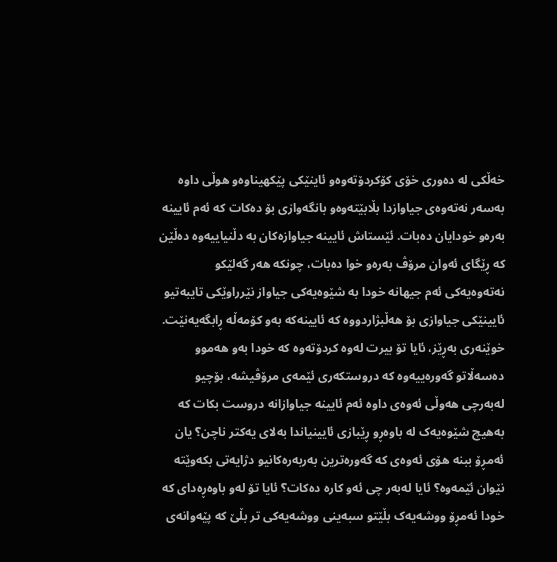خەڵکی لە دەوری خۆی کۆکردۆتەوەو ئاینێکی پێکهیناوەو هوڵی داوە بەسەر نەتەوەی جیاوازدا بڵابێتەوەو بانگەوازی بۆ دەکات کە ئەم ئایینە بەرەو خودایان دەبات. ئێستاش ئایینە جیاوازەکان بە دڵنیاییەوە دەڵێن کە ڕێگای ئەوان مرۆڤ بەرەو خوا دەبات، چونکە هەر گەلێکو نەتەوەیەکی ئەم جیهانە خودا بە شێوەیەکی جیاواز نێرراوێکی تایبەتیو ئایینێکی جیاوازی بۆ هەڵبژاردووە کە ئایینەکە بەو کۆمەڵە ڕابگەیەنێت.
خوێنەری بەڕێز، ئایا تۆ بیرت لەوە کردۆتەوە کە خودا بەو هەموو دەسەڵاتو گەورەییەوە کە دروستکەری ئێمەی مرۆڤیشە، بۆچیو لەبەرچی هەوڵی ئەوەی داوە ئەم ئایینە جیاوازانە دروست بکات کە بەهیچ شێوەیەک لە باوەڕو ڕێبازی ئایینیاندا بەلای یەکتر ناچن؟ یان ئەمڕۆ ببنە هۆی ئەوەی کە گەورەترین بەربەرەکانیو دژایەتی بکەوێتە نێوان ئێمەوە؟ ئایا لەبەر چی ئەو کارە دەکات؟ ئایا تۆ لەو باوەڕەدای کە خودا ئەمڕۆ ووشەیەک بڵێتو سبەینی ووشەیەکی تر بڵێ کە پێەوانەی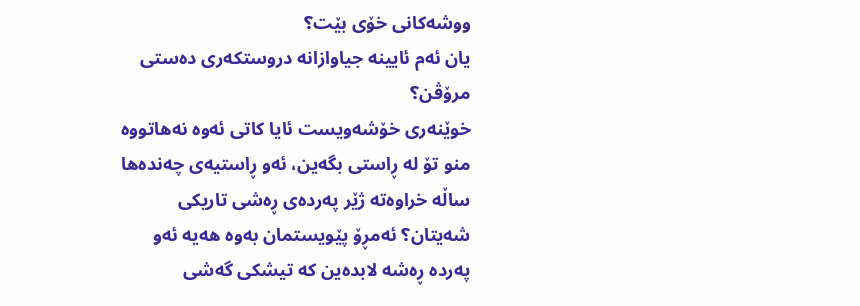ووشەکانی خۆی بێت؟
یان ئەم ئایینە جیاوازانە دروستکەری دەستی مرۆڤن؟
خوێنەری خۆشەویست ئایا کاتی ئەوە نەهاتووە منو تۆ لە ڕاستی بگەین، ئەو ڕاستیەی چەندەها ساڵە خراوەتە ژێر پەردەی ڕەشی تاریکی شەیتان؟ ئەمڕۆ پێویستمان بەوە هەیە ئەو پەردە ڕەشە لابدەین کە تیشکی گەشی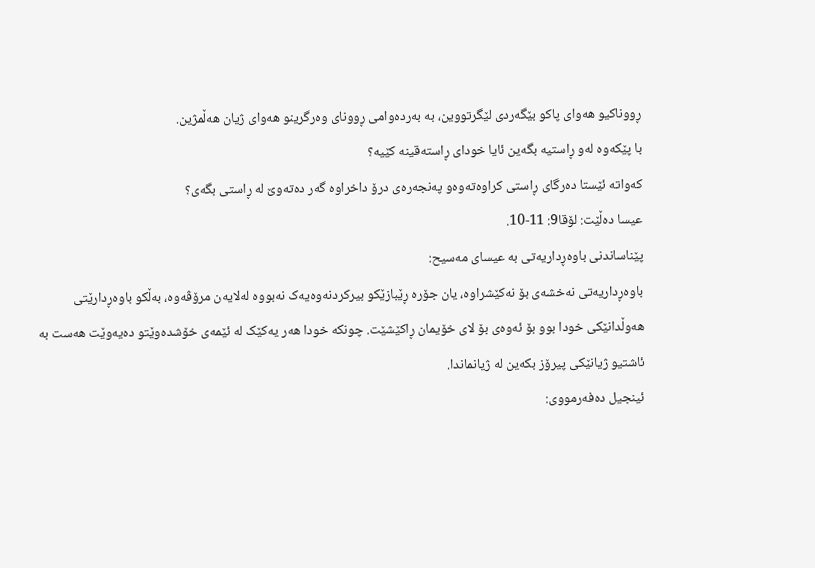ڕووناکیو هەوای پاکو بێگەردی لێگرتووین، بە بەردەوامی ڕوونای وەرگرینو هەوای ژیان هەڵمژین.
با پێکەوە لەو ڕاستیە بگەین ئایا خودای ڕاستەقینە کێیە؟
کەواتە ئێستا دەرگای ڕاستی کراوەتەوەو پەنجەرەی درۆ داخراوە گەر دەتەوێ لە ڕاستی بگەی؟
عیسا دەڵێت: لۆقا9: 11-10.
پێناساندنی باوەڕداریەتی بە عیسای مەسیح:
باوەڕداریەتی نەخشەی بۆ نەکێشراوە، یان جۆرە ڕێبازێکو بیرکردنەوەیەک نەبووە لەلایەن مرۆڤەوە، بەڵکو باوەڕدارێتی هەوڵدانێکی خودا بوو بۆ ئەوەی بۆ لای خۆیمان ڕاکێشێت. چونکە خودا هەر یەکێک لە ئێمەی خۆشدەوێتو دەیەوێت هەست بە ئاشتیو ژیانێکی پیرۆز بکەین لە ژیانماندا.
ئینجیل دەفەرمووی: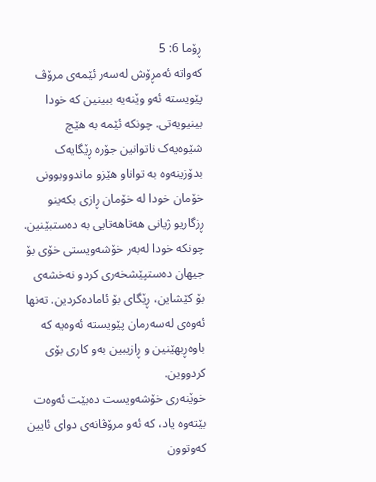ڕۆما 6: 5
کەواتە ئەمڕۆش لەسەر ئێمەی مرۆڤ پێویستە ئەو وێنەیە ببینین کە خودا بینیویەتی. چونکە ئێمە بە هێچ شێوەیەک ناتوانین جۆرە ڕێگایەک بدۆزینەوە بە تواناو هێزو ماندووبوونی خۆمان خودا لە خۆمان ڕازی بکەینو ڕزگاریو ژیانی هەتاهەتایی بە دەستبێنین.
چونکە خودا لەبەر خۆشەویستی خۆی بۆ جیهان دەستپێشخەری کردو نەخشەی بۆ کێشاین، ڕێگای بۆ ئامادەکردین. تەنها ئەوەی لەسەرمان پێویستە ئەوەیە کە باوەڕبهێنین و ڕازیبین بەو کاری بۆی کردووین.
خوێنەری خۆشەویست دەبێت ئەوەت بێتەوە یاد، کە ئەو مرۆڤانەی دوای ئایین کەوتوون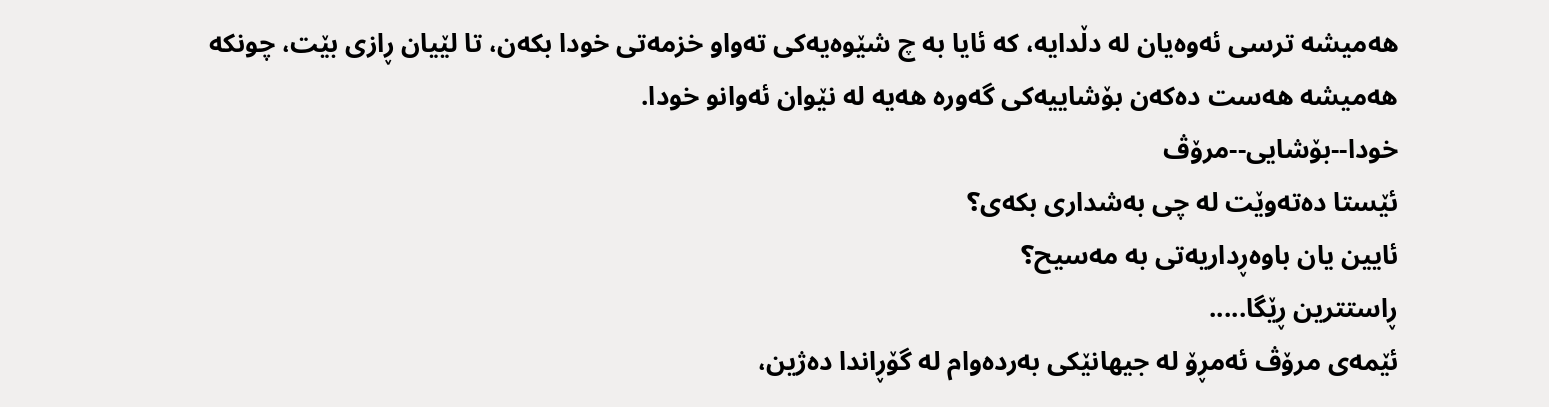هەمیشە ترسی ئەوەیان لە دڵدایە، کە ئایا بە چ شێوەیەکی تەواو خزمەتی خودا بکەن، تا لێیان ڕازی بێت، چونکە هەمیشە هەست دەکەن بۆشاییەکی گەورە هەیە لە نێوان ئەوانو خودا.
خودا--بۆشایی--مرۆڤ
ئێستا دەتەوێت لە چی بەشداری بکەی؟
ئایین یان باوەڕداریەتی بە مەسیح؟
ڕاستترین ڕێگا.....
ئێمەی مرۆڤ ئەمڕۆ لە جیهانێکی بەردەوام لە گۆڕاندا دەژین،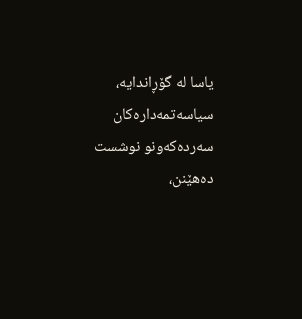یاسا لە گۆڕاندایە، سیاسەتمەدارەکان سەردەکەونو نوشست دەهێنن،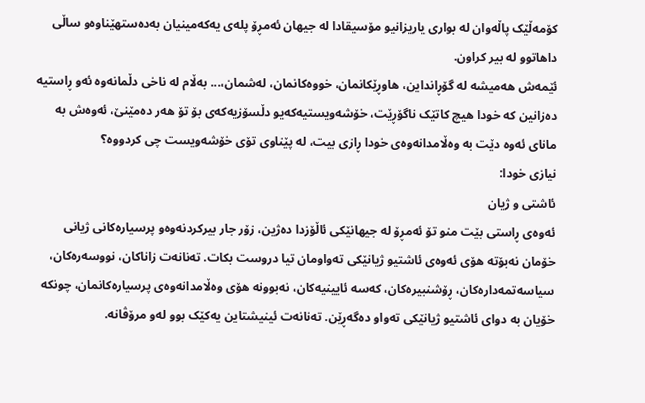کۆمەڵێک پاڵەوان لە بواری یاریزانیو مۆسیقادا لە جیهان ئەمڕۆ پلەی یەکەمینیان بەدەستهێناوەو ساڵی داهاتوو لە بیر کراون.
ئێمەش هەمیشە لە گۆڕانداین، هاوڕێکانمان، خووەکانمان، لەشمان،... بەڵام لە ناخی دڵمانەوە ئەو ڕاستیە دەزانین کە خودا هیچ کاتێک ناگۆڕێت، خۆشەویستیەکەیو دڵسۆزیەکەی بۆ تۆ هەر دەمێنێ، ئەوەش بە مانای ئەوە دێت بە وەڵامدانەوەی خودا ڕازی بیت، لە پێناوی تۆی خۆشەویست چی کردووە؟
نیازی خودا:
ئاشتی و ژیان
ئەوەی ڕاستی بێت منو تۆ ئەمڕۆ لە جیهانێکی ئاڵۆزدا دەژین، زۆر جار بیرکردنەوەو پرسیارەکانی ژیانی خۆمان نەبۆتە هۆی ئەوەی ئاشتیو ژیانێکی تەواومان تیا دروست بکات. تەنانەت زاناکان، نووسەرەکان، سیاسەتمەدارەکان، ڕۆشنبیرەکان، کەسە ئایینیەکان، نەبوونە هۆی وەڵامدانەوەی پرسیارەکانمان، چونکە خۆیان بە دوای ئاشتیو ژیانێکی تەواو دەگەڕێن. تەنانەت ئینیشتاین یەکێک بوو لەو مرۆڤانە.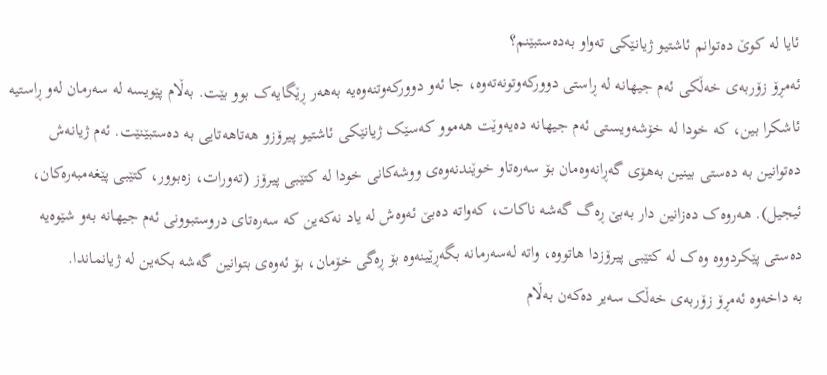ئایا لە کوێ دەتوانم ئاشتیو ژیانێکی تەواو بەدەستبێنم؟
ئەمڕۆ زۆربەی خەڵکی ئەم جیهانە لە ڕاستی دوورکەوتونەتەوە، جا ئەو دوورکەوتنەوەیە بەهەر ڕێگایەک بوو بێت. بەڵام پێویسە لە سەرمان لەو ڕاستیە ئاشکرا بین، کە خودا لە خۆشەویستی ئەم جیهانە دەیەوێت هەموو کەسێک ژیانێکی ئاشتیو پیرۆزو هەتاهەتایی بە دەستبێنێت. ئەم ژیانەش دەتوانین بە دەستی بینین بەهۆی گەڕانەوەمان بۆ سەرەتاو خوێندنەوەی ووشەکانی خودا لە کتێبی پیرۆز (تەورات، زەبوور، کتێبی پێغەمبەرەکان، ئیجیل). هەروەک دەزانین دار بەبێ ڕەگ گەشە ناکات، کەواتە دەبێ ئەوەش لە یاد نەکەین کە سەرەتای دروستبوونی ئەم جیهانە بەو شێوەیە دەستی پێکردووە وەک لە کتێبی پیرۆزدا هاتووە، واتە لەسەرمانە بگەڕێینەوە بۆ ڕەگی خۆمان، بۆ ئەوەی بتوانین گەشە بکەین لە ژیانماندا.
بە داخەوە ئەمڕۆ زۆربەی خەڵک سەیر دەکەن بەڵام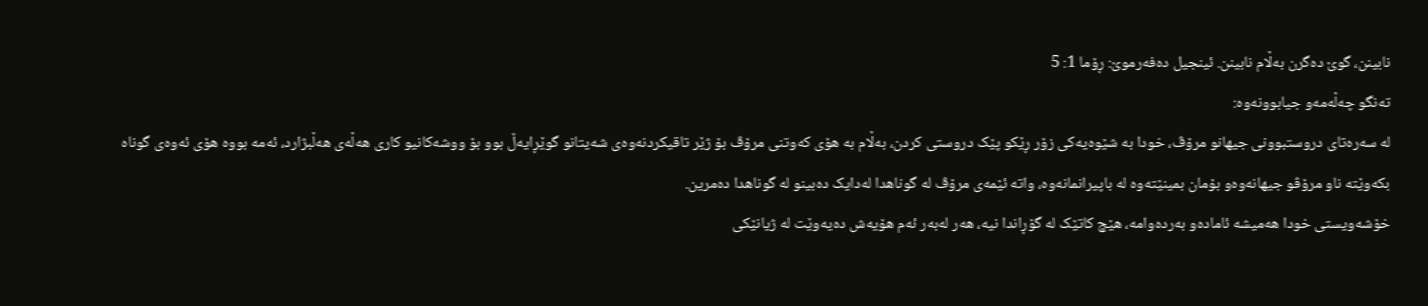نابینن، گوێ دەگرن بەڵام نابینن. ئینجیل دەفەرموێ: ڕۆما 1: 5
تەنگو چەڵەمەو جیابوونەوە:
لە سەرەتای دروستبوونی جیهانو مرۆڤ، خودا بە شێوەیەکی زۆر ڕێکو پێک دروستی کردن، بەڵام بە هۆی کەوتنی مرۆڤ بۆ ژێر تاقیکردنەوەی شەیتانو گوێڕایەڵ بوو بۆ ووشەکانیو کاری هەڵەی هەڵبژارد، ئەمە بووە هۆی ئەوەی گوناە بکەوێتە ناو مرۆڤو جیهانەوەو بۆمان بمینێتەوە لە باپیرانمانەوە، واتە ئێمەی مرۆڤ لە گوناهدا لەدایک دەبینو لە گوناهدا دەمرین.
خۆشەویستی خودا هەمیشە ئامادەو بەردەوامە، هێچ کاتێک لە گۆڕاندا نیە، هەر لەبەر ئەم هۆیەش دەیەوێت لە ژیانێکی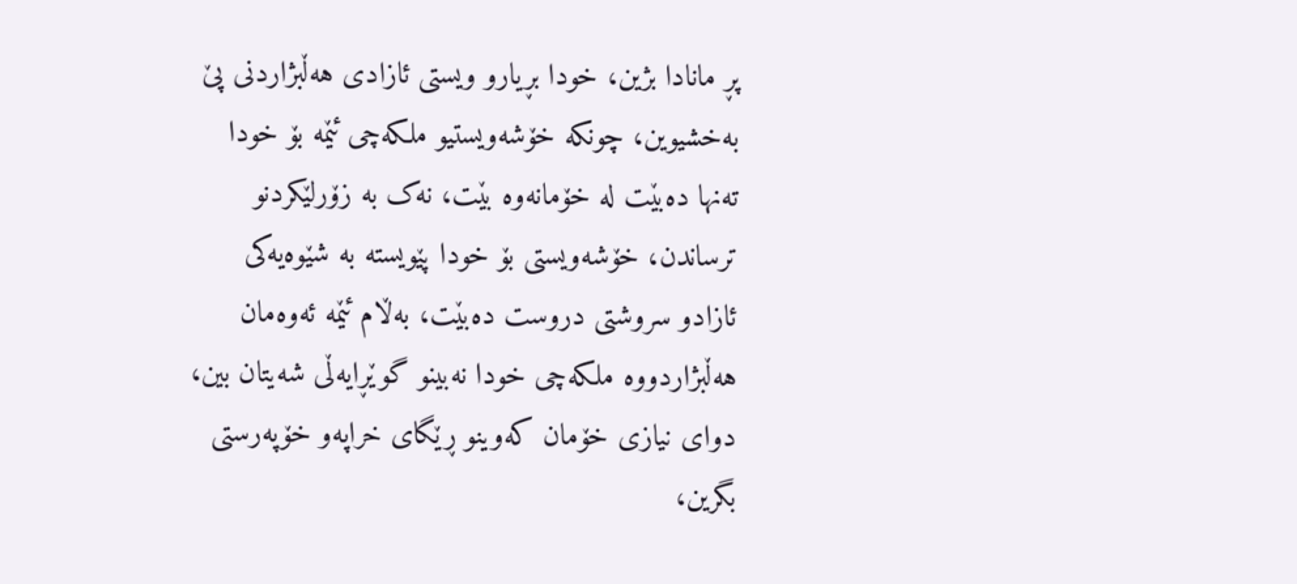پڕ مانادا بژین، خودا بڕیارو ویستی ئازادی هەڵبژاردنی پێ بەخشیوین، چونکە خۆشەویستیو ملکەچی ئێمە بۆ خودا تەنها دەبێت لە خۆمانەوە بێت، نەک بە زۆرلێکردنو ترساندن، خۆشەویستی بۆ خودا پێویستە بە شێوەیەکی ئازادو سروشتی دروست دەبێت، بەڵام ئێمە ئەوەمان هەڵبژاردووە ملکەچی خودا نەبینو گوێڕایەڵی شەیتان بین، دوای نیازی خۆمان کەوینو ڕێگای خراپەو خۆپەرستی بگرین،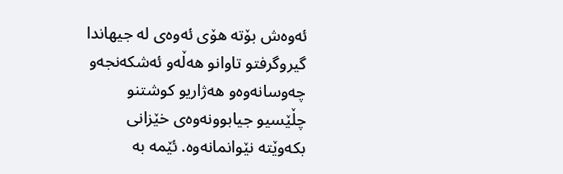ئەوەش بۆتە هۆی ئەوەی لە جیهاندا گیروگرفتو تاوانو هەڵەو ئەشکەنجەو چەوسانەوەو هەژاریو کوشتنو چڵێسیو جیابوونەوەی خێزانی بکەوێتە نێوانمانەوە. ئێمە بە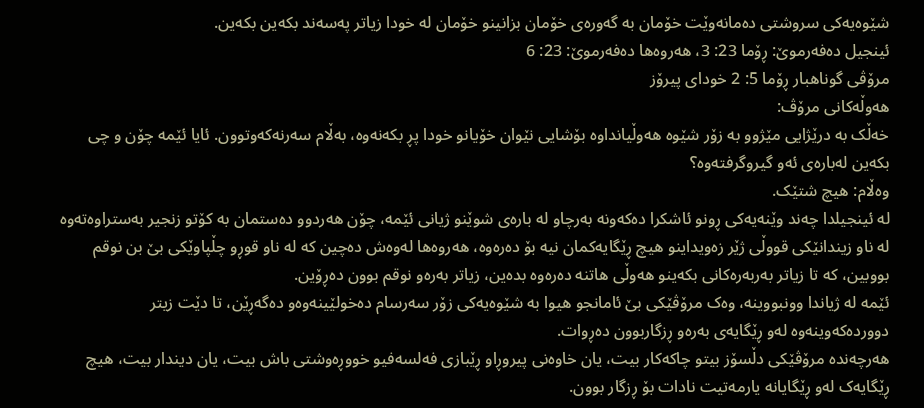شێوەیەکی سروشتی دەمانەوێت خۆمان بە گەورەی خۆمان بزانینو خۆمان لە خودا زیاتر پەسەند بکەین بکەین.
ئینجیل دەفەرموێ: ڕۆما 23: 3، هەروەها دەفەرموێ: 23: 6
مرۆڤی گوناهبار ڕۆما 5: 2 خودای پیرۆز
هەوڵەکانی مرۆڤ:
خەڵک بە درێژایی مێژوو بە زۆر شێوە هەوڵیانداوە بۆشایی نێوان خۆیانو خودا پڕ بکەنەوە، بەڵام سەرنەکەوتوون. ئایا ئێمە چۆن و چی بکەین لەبارەی ئەو گیروگرفتەوە؟
وەڵام: هیچ شتێک.
لە ئینجیلدا چەند وێنەیەکی ڕونو ئاشکرا دەکەونە بەرچاو لە بارەی شوێنو ژیانی ئێمە، چۆن هەردوو دەستمان بە کۆتو زنجیر بەستراوەتەوە لە ناو زیندانێکی قووڵی ژێر زەویداینو هیچ ڕێگایەکمان نیە بۆ دەرەوە، هەروەها لەوەش دەچین کە لە ناو قوڕو چڵپاوێکی بێ بن نوقم بووبین، کە تا زیاتر بەربەرەکانی بکەینو هەوڵی هاتنە دەرەوە بدەین، زیاتر بەرەو نوقم بوون دەڕۆین.
ئێمە لە ژیاندا وونبووینە، وەک مرۆڤێکی بێ ئامانجو هیوا بە شێوەیەکی زۆر سەرسام دەخولێینەوەو دەگەڕێن، تا دێت زیتر دووردەکەوینەوە لەو ڕێگایەی بەرەو ڕزگاربوون دەڕوات.
هەرچەندە مرۆڤێکی دڵسۆز بیتو چاکەکار بیت، یان خاوەنی پیروڕاو ڕێبازی فەلسەفیو خووڕەوشتی باش بیت، یان دیندار بیت، هیچ ڕێگایەک لەو ڕێگایانە یارمەتیت نادات بۆ ڕزگار بوون.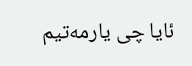ئایا چی یارمەتیم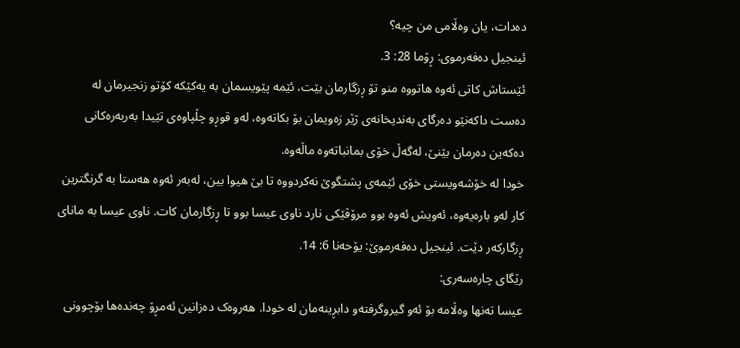دەدات، یان وەڵامی من چیە؟
ئینجیل دەفەرموی: ڕۆما 28: 3.
ئێستاش کاتی ئەوە هاتووە منو تۆ ڕزگارمان بێت، ئێمە پێویسمان بە یەکێکە کۆتو زنجیرمان لە دەست داکەنێو دەرگای بەندیخانەی ژێر زەویمان بۆ بکاتەوە، لەو قوڕو چڵپاوەی تێیدا بەربەرەکانی دەکەین دەرمان بێنێ، لەگەڵ خۆی بمانباتەوە ماڵەوە.
خودا لە خۆشەویستی خۆی ئێمەی پشتگوێ نەکردووە تا بێ هیوا بین، لەبەر ئەوە هەستا بە گرنگترین کار لەو بارەیەوە، ئەویش ئەوە بوو مرۆڤێکی نارد ناوی عیسا بوو تا ڕزگارمان کات. ناوی عیسا بە مانای ڕزگارکەر دێت. ئینجیل دەفەرموێ: یۆحەنا 6: 14.
رێگای چارەسەری:
عیسا تەنها وەڵامە بۆ ئەو گیروگرفتەو دابڕینەمان لە خودا. هەروەک دەزانین ئەمڕۆ چەندەها بۆچوونی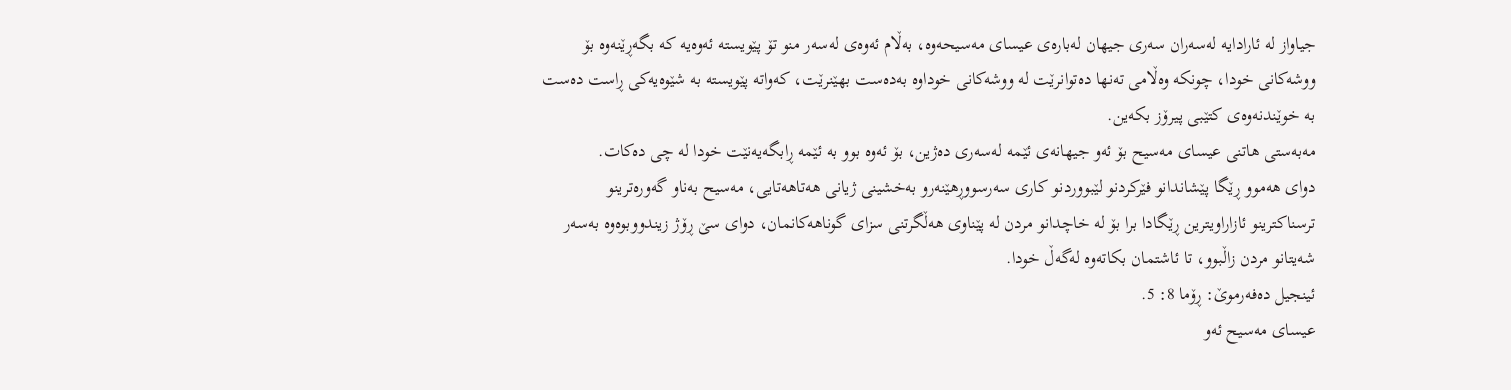جیاواز لە ئارادایە لەسەران سەری جیهان لەبارەی عیسای مەسیحەوە، بەڵام ئەوەی لەسەر منو تۆ پێویستە ئەوەیە کە بگەڕێنەوە بۆ ووشەکانی خودا، چونکە وەڵامی تەنها دەتوانرێت لە ووشەکانی خوداوە بەدەست بهێنرێت، کەواتە پێویستە بە شێوەیەکی ڕاست دەست بە خوێندنەوەی کتێبی پیرۆز بکەین.
مەبەستی هاتنی عیسای مەسیح بۆ ئەو جیهانەی ئێمە لەسەری دەژین، بۆ ئەوە بوو بە ئێمە ڕابگەیەنێت خودا لە چی دەکات.
دوای هەموو ڕێگا پێشاندانو فێرکردنو لێبووردنو کاری سەرسووڕهێنەرو بەخشینی ژیانی هەتاهەتایی، مەسیح بەناو گەورەترینو ترسناکترینو ئازاراویترین ڕێگادا برا بۆ لە خاچدانو مردن لە پێناوی هەڵگرتنی سزای گوناهەکانمان، دوای سێ ڕۆژ زیندووبوەوە بەسەر شەیتانو مردن زاڵبوو، تا ئاشتمان بکاتەوە لەگەڵ خودا.
ئینجیل دەفەرموێ: ڕۆما 8: 5.
عیسای مەسیح ئەو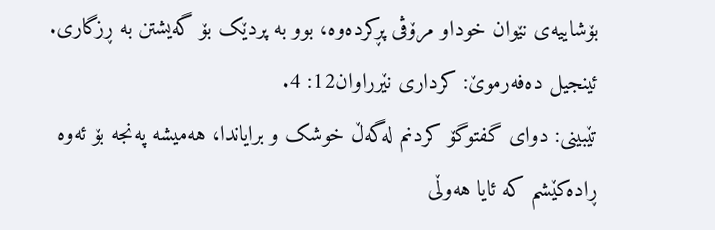بۆشاییەی نێوان خوداو مرۆڤی پڕکردەوە، بوو بە پردێک بۆ گەیشتن بە ڕزگاری.
ئینجیل دەفەرموێ: کرداری نێرراوان12: 4.
تێبینی: دوای گفتوگۆ کردنم لەگەڵ خوشک و برایاندا، هەمیشە پەنجە بۆ ئەوە ڕادەکێشم کە ئایا هەوڵی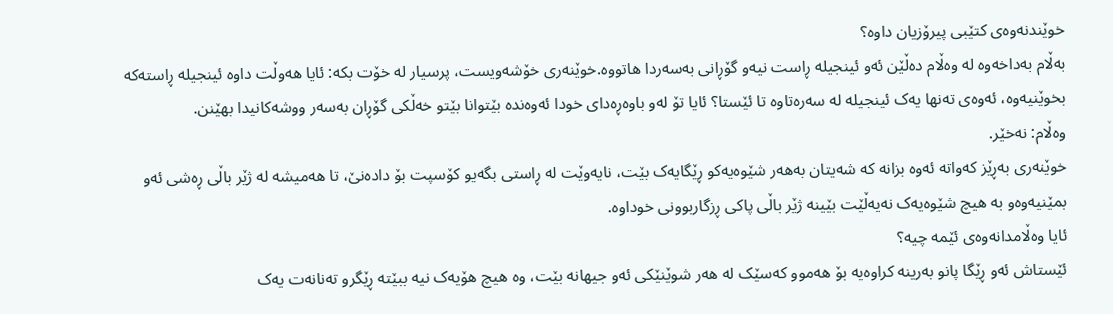خوێندنەوەی کتێبی پیرۆزیان داوە؟
بەڵام بەداخەوە لە وەڵام دەڵێن ئەو ئینجیلە ڕاست نیەو گۆڕانی بەسەردا هاتووە.خوێنەری خۆشەویست، پرسیار لە خۆت بکە: ئایا هەوڵت داوە ئینجیلە ڕاستەکە بخوێنیەوە، ئەوەی تەنها یەک ئینجیلە لە سەرەتاوە تا ئێستا؟ ئایا تۆ لەو باوەڕەدای خودا ئەوەندە بێتوانا بێتو خەڵکی گۆڕان بەسەر ووشەکانیدا بهێنن.
وەڵام: نەخێر.
خوێنەری بەڕێز کەواتە ئەوە بزانە کە شەیتان بەهەر شێوەیەکو ڕێگایەک بێت، نایەوێت لە ڕاستی بگەیو کۆسپت بۆ دادەنێ، تا هەمیشە لە ژێر باڵی ڕەشی ئەو بمێنیەوەو بە هیچ شێوەیەک نەیەڵێت بێینە ژێر باڵی پاکی ڕزگاربوونی خوداوە.
ئایا وەڵامدانەوەی ئێمە چیە؟
ئێستاش ئەو ڕێگا پانو بەرینە کراوەیە بۆ هەموو کەسێک لە هەر شوێنێکی ئەو جیهانە بێت، وە هیچ هۆیەک نیە ببێتە ڕێگرو تەنانەت یەک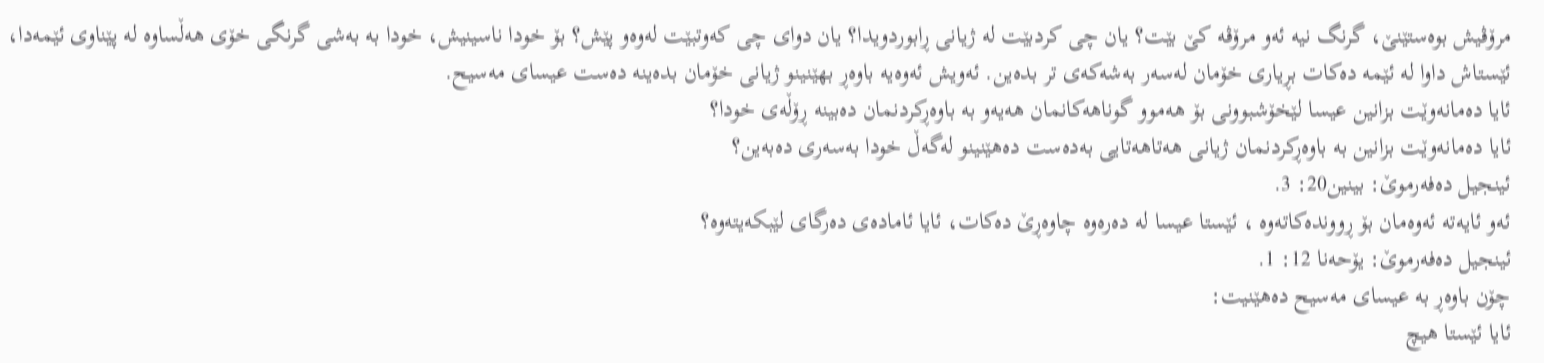مرۆڤیش بوەستێنێ، گرنگ نیە ئەو مرۆڤە کێ بێت؟ یان چی کردبێت لە ژیانی ڕابوردویدا؟ یان دوای چی کەوتبێت لەوەو پێش؟ بۆ خودا ناسینیش، خودا بە بەشی گرنگی خۆی هەڵساوە لە پێناوی ئێمەدا، ئێستاش داوا لە ئێمە دەکات بڕیاری خۆمان لەسەر بەشەکەی تر بدەین. ئەویش ئەوەیە باوەڕ بهێنینو ژیانی خۆمان بدەینە دەست عیسای مەسیح.
ئایا دەمانەوێت بزانین عیسا لێخۆشبوونی بۆ هەموو گوناهەکانمان هەیەو بە باوەڕکردنمان دەبینە ڕۆڵەی خودا؟
ئایا دەمانەوێت بزانین بە باوەڕکردنمان ژیانی هەتاهەتایی بەدەست دەهێنینو لەگەڵ خودا بەسەری دەبەین؟
ئینجیل دەفەرموێ: بینین20: 3.
ئەو ئایەتە ئەوەمان بۆ ڕووندەکاتەوە ، ئێستا عیسا لە دەرەوە چاوەڕێ دەکات، ئایا ئامادەی دەرگای لێبکەیتەوە؟
ئینجیل دەفەرموێ: یۆحەنا 12: 1.
چۆن باوەڕ بە عیسای مەسیح دەهێنیت:
ئایا ئێستا هیچ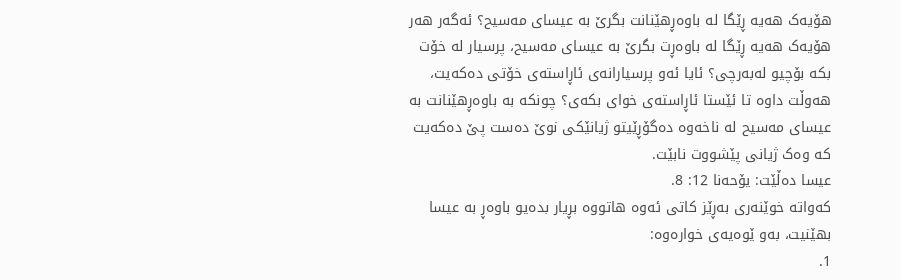هۆیەک هەیە ڕێگا لە باوەڕهێنانت بگرێ بە عیسای مەسیح؟ ئەگەر هەر هۆیەک هەیە ڕێگا لە باوەڕت بگرێ بە عیسای مەسیح، پرسیار لە خۆت بکە بۆچیو لەبەرچی؟ ئایا ئەو پرسیارانەی ئاڕاستەی خۆتی دەکەیت، هەوڵت داوە تا ئێستا ئاڕاستەی خوای بکەی؟ چونکە بە باوەڕهێنانت بە عیسای مەسیح لە ناخەوە دەگۆڕێیتو ژیانێکی نوێ دەست پێ دەکەیت کە وەک ژیانی پێشووت نابێت.
عیسا دەڵێت: یۆحەنا 12: 8.
کەواتە خوێنەری بەڕێز کاتی ئەوە هاتووە بڕیار بدەیو باوەڕ بە عیسا بهێنیت، بەو ێوەیەی خوارەوە:
1.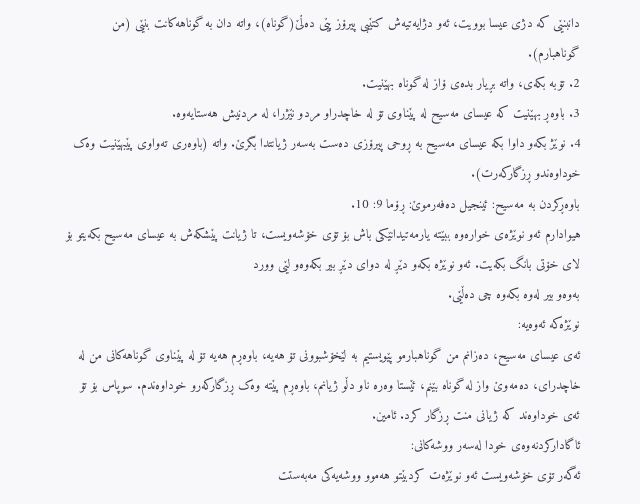دانبنێی کە دژی عیسا بوویت، ئەو دژایەتیەش کتێبی پیرۆز پێی دەڵێ(گوناە)، واتە دان بە گوناهەکانت بنێی (من گوناهبارم).
2. تۆبە بکەی، واتە بڕیار بدەی ۆاز لە گوناە بهێنیت.
3. باوەڕ بهێنیت کە عیسای مەسیح لە پێناوی تۆ لە خاچدراو مردو نێژرا، لە مردنیش هەستایەوە.
4. نوێژ بکەو داوا بکە عیسای مەسیح بە ڕوحی پیرۆزی دەست بەسەر ژیانتدا بگرێ. واتە (باوەری تەواوی پێبهێنیت وەک خوداوەندو ڕزگارکەرت).
باوەڕکردن بە مەسیح: ئینجیل دەفەرموێ: ڕۆما 9: 10.
هیوادارم ئەو نوێژەی خوارەوە ببێتە یارمەتیدانێکی باش بۆ تۆی خۆشەویست، تا ژیانت پێشکەش بە عیسای مەسیح بکەیتو بۆ لای خۆتی بانگ بکەیت. ئەو نوێژە بکەو دێڕ لە دوای دێڕ بیر بکەوەو لێی وورد
بەوەو بیر لەوە بکەوە چی دەڵێی.
نوێژەکە ئەوەیە:
ئەی عیسای مەسیح، دەزانم من گوناهبارمو پێویستیم بە لێخۆشبوونی تۆ هەیە، باوەڕم هەیە تۆ لە پێناوی گوناهەکانی من لە خاچدرای، دەمەوێ واز لە گوناە بێنم، ئێستا وەرە ناو دڵو ژیانم، باوەڕم پێتە وەک ڕزگارکەرو خوداوەندم. سوپاس بۆ تۆ ئەی خوداوەند کە ژیانی منت ڕزگار کرد. ئامین.
ئاگادارکردنەوەی خودا لەسەر ووشەکانی:
ئەگەر تۆی خۆشەویست ئەو نوێژەت کردبێتو هەموو ووشەیەکی مەبەستت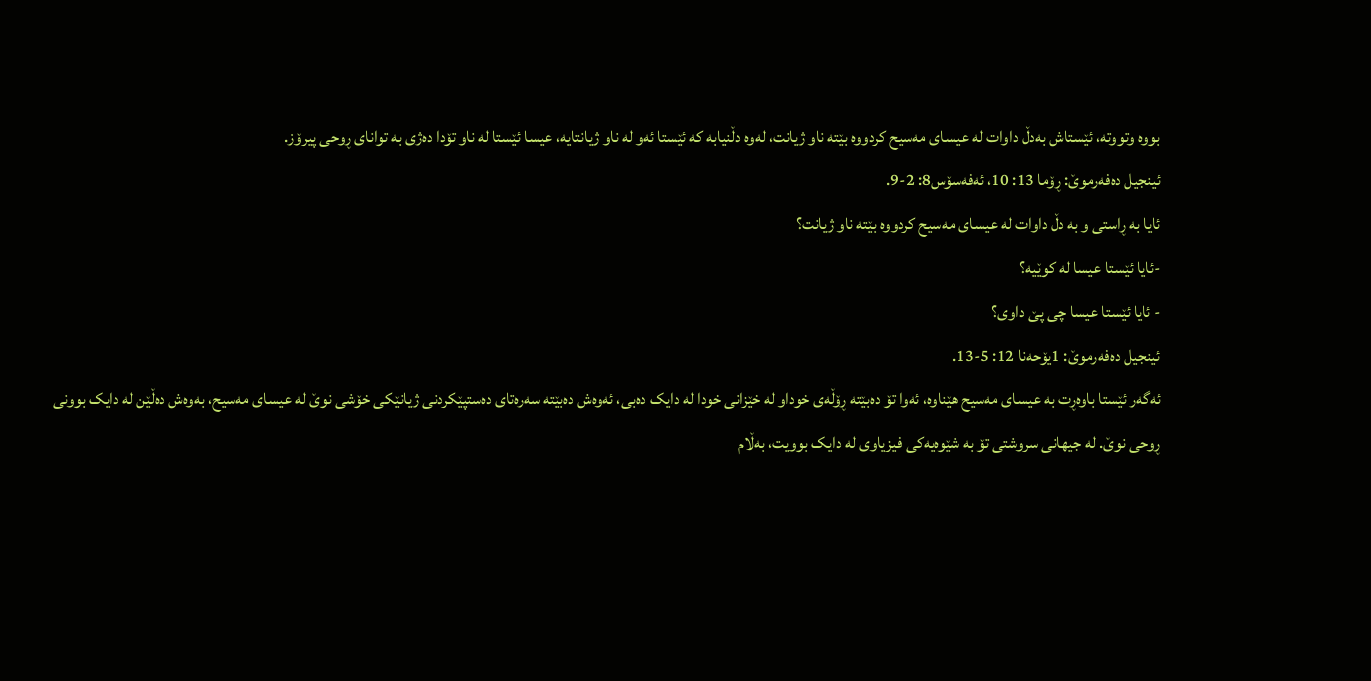بووە وتووتە، ئێستاش بەدڵ داوات لە عیسای مەسیح کردووە بێتە ناو ژیانت، لەوە دڵنیابە کە ئێستا ئەو لە ناو ژیانتایە، عیسا ئێستا لە ناو تۆدا دەژی بە توانای ڕوحی پیرۆز.
ئینجیل دەفەرموێ: ڕۆما 13: 10، ئەفەسۆس8: 2-9.
ئایا بە ڕاستی و بە دڵ داوات لە عیسای مەسیح کردووە بێتە ناو ژیانت؟
-ئایا ئێستا عیسا لە کوێیە؟
- ئایا ئێستا عیسا چی پێ داوی؟
ئینجیل دەفەرموێ: 1یۆحەنا 12: 5-13.
ئەگەر ئێستا باوەڕت بە عیسای مەسیح هێناوە، ئەوا تۆ دەبێتە ڕۆڵەی خوداو لە خێزانی خودا لە دایک دەبی، ئەوەش دەبێتە سەرەتای دەستپێکردنی ژیانێکی خۆشی نوێ لە عیسای مەسیح، بەوەش دەڵێن لە دایک بوونی ڕوحی نوێ. لە جیهانی سروشتی تۆ بە شێوەیەکی فیزیاوی لە دایک بوویت، بەڵام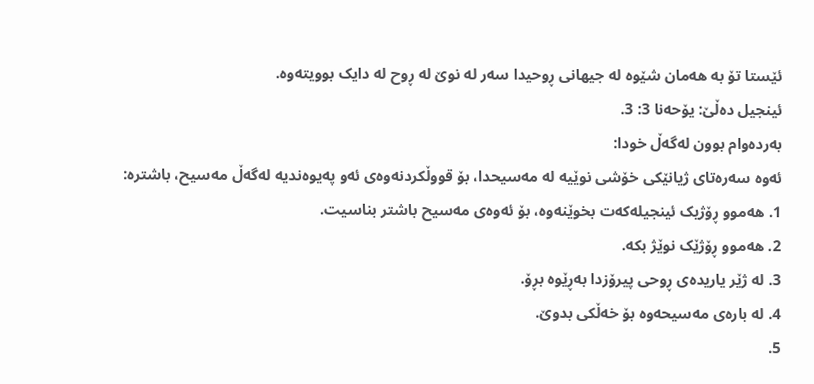ئێستا تۆ بە هەمان شێوە لە جیهانی ڕوحیدا سەر لە نوێ لە ڕوح لە دایک بوویتەوە.
ئینجیل دەڵێ: یۆحەنا 3: 3.
بەردەوام بوون لەگەڵ خودا:
ئەوە سەرەتای ژیانێکی خۆشی نوێیە لە مەسیحدا، بۆ قووڵکردنەوەی ئەو پەیوەندیە لەگەڵ مەسیح، باشترە:
1. هەموو ڕۆژیک ئینجیلەکەت بخوێنەوە، بۆ ئەوەی مەسیح باشتر بناسیت.
2. هەموو ڕۆژێک نوێژ بکە.
3. لە ژێر یاریدەی ڕوحی پیرۆزدا بەڕێوە بڕۆ.
4. لە بارەی مەسیحەوە بۆ خەڵکی بدوێ.
5.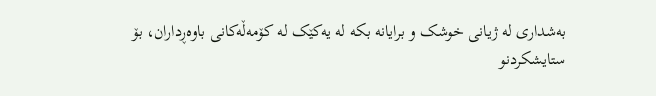بەشداری لە ژیانی خوشک و برایانە بکە لە یەکێک لە کۆمەڵەکانی باوەڕداران، بۆ ستایشکردنو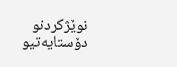نوێژکردنو دۆستایەتیو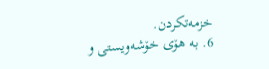خزمەتکردن.
6. بە هۆی خۆشەویستی و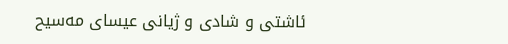ئاشتی و شادی و ژیانی عیسای مەسیح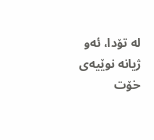لە تۆدا، ئەو ژیانە نوێیەی خۆت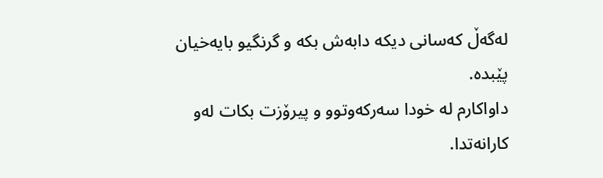لەگەڵ کەسانی دیکە دابەش بکە و گرنگیو بایەخیان پێبدە.
داواکارم لە خودا سەرکەوتوو و پیرۆزت بکات لەو کارانەتدا.